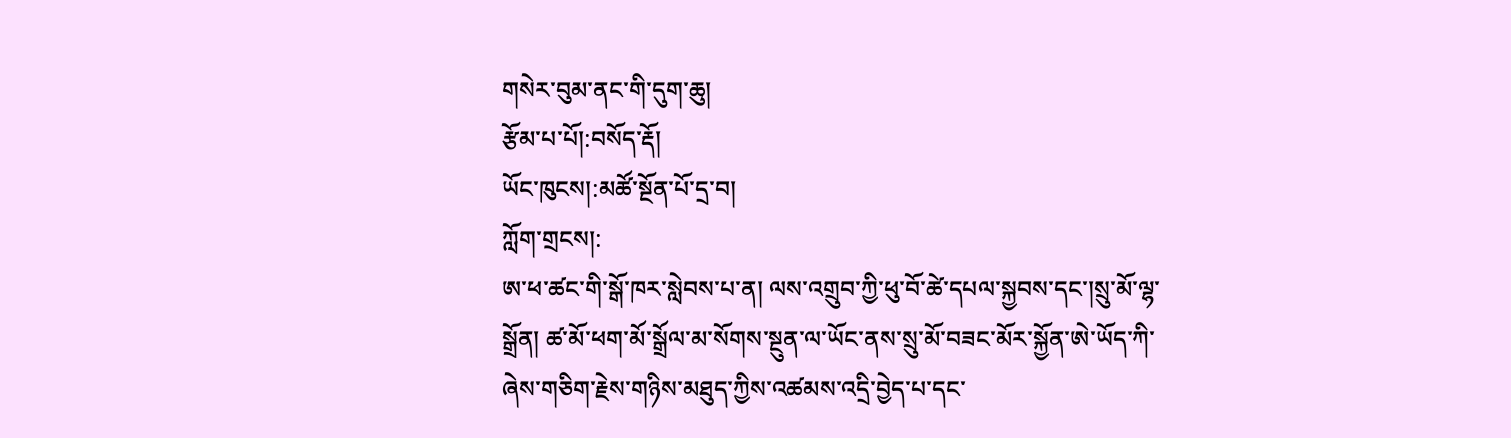གསེར་བུམ་ནང་གི་དུག་ཆུ།
རྩོམ་པ་པོ།:བསོད་རྡོ།
ཡོང་ཁུངས།:མཚོ་སྔོན་པོ་དྲ་བ།
ཀློག་གྲངས།:
ཨ་ཕ་ཚང་གི་སྒོ་ཁར་སླེབས་པ་ན། ལས་འགྲུབ་ཀྱི་ཕུ་བོ་ཚེ་དཔལ་སྐྱབས་དང་།སྲུ་མོ་ལྷ་སྒྲོན། ཚ་མོ་ཕག་མོ་སྒྲོལ་མ་སོགས་སྔུན་ལ་ཡོང་ནས་སྲུ་མོ་བཟང་མོར་སྐྱོན་ཨེ་ཡོད་ཀི་ཞེས་གཅིག་རྗེས་གཉིས་མཐུད་ཀྱིས་འཚམས་འདྲི་བྱེད་པ་དང་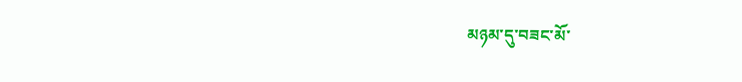མཉམ་དུ་བཟང་མོ་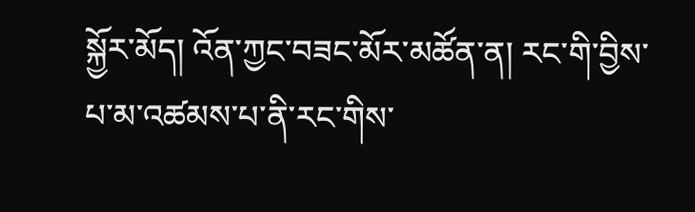སྐྱོར་མོད། འོན་ཀྱང་བཟང་མོར་མཚོན་ན། རང་གི་བྱིས་པ་མ་འཚམས་པ་ནི་རང་གིས་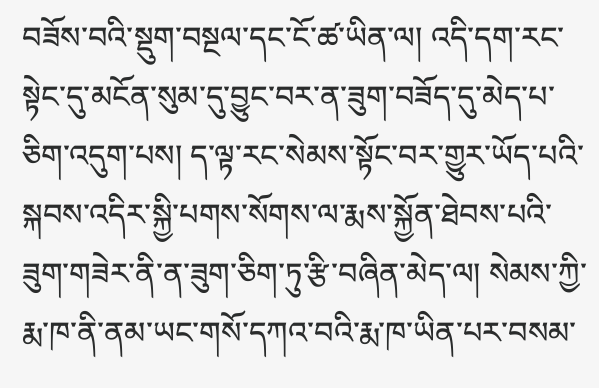བཟོས་བའི་སྡུག་བསྔལ་དང་ངོ་ཚ་ཡིན་ལ། འདི་དག་རང་སྟེང་དུ་མངོན་སུམ་དུ་བྱུང་བར་ན་ཟུག་བཟོད་དུ་མེད་པ་ཅིག་འདུག་པས། ད་ལྟ་རང་སེམས་སྟོང་བར་གྱུར་ཡོད་པའི་སྐབས་འདིར་སྐྱི་པགས་སོགས་ལ་རྨས་སྐྱོན་ཐེབས་པའི་ཟུག་གཟེར་ནི་ན་ཟུག་ཅིག་ཏུ་རྩི་བཞིན་མེད་ལ། སེམས་ཀྱི་རྨ་ཁ་ནི་ནམ་ཡང་གསོ་དཀའ་བའི་རྨ་ཁ་ཡིན་པར་བསམ་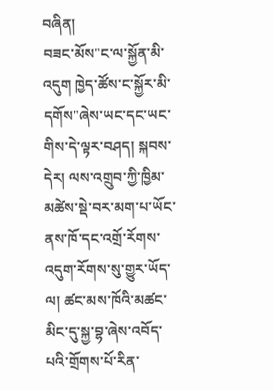བཞིན།
བཟང་མོས"ང་ལ་སྐྱོན་མི་འདུག ཁྱེད་ཚོས་ང་སྐྱོར་མི་དགོས"ཞེས་ཡང་དང་ཡང་གིས་དེ་ལྟར་བཤད། སྐབས་དེར། ལས་འགྲུབ་ཀྱི་ཁྱིམ་མཚེས་སྡེ་བར་མག་པ་ཡོང་ནས་ཁོ་དང་འགྲོ་རོགས་འདུག་རོགས་སུ་གྱུར་ཡོད་ལ། ཚང་མས་ཁོའི་མཚང་མིང་དུ་སྐྱ་བྷ་ཞེས་འབོད་པའི་གྲོགས་པོ་རིན་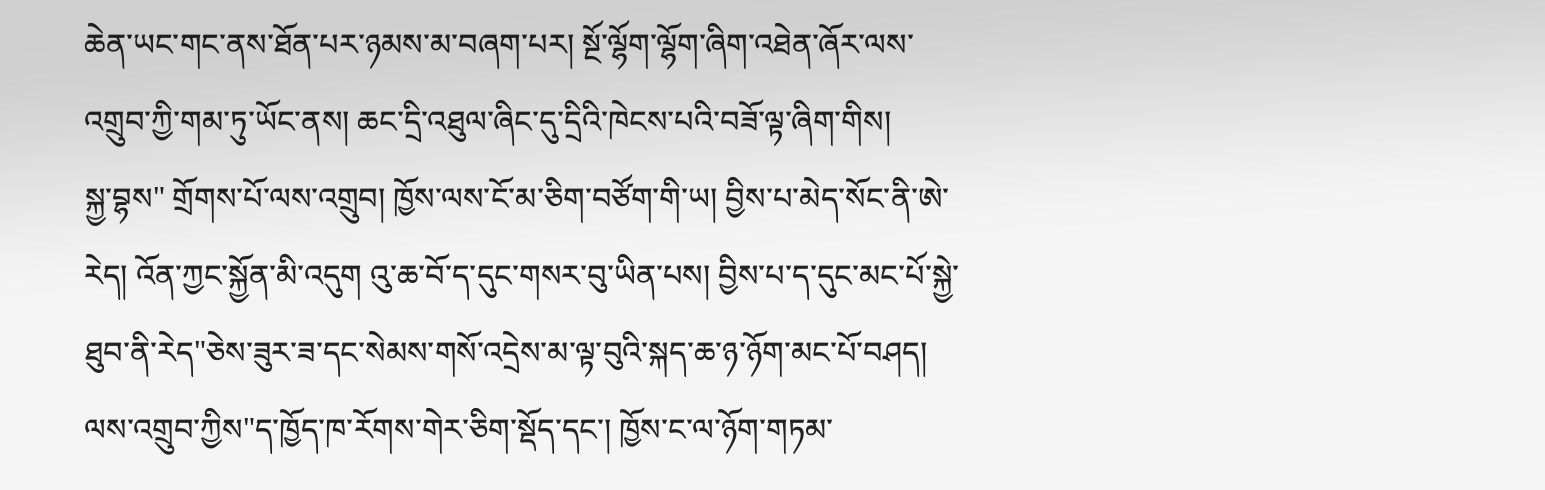ཆེན་ཡང་གང་ནས་ཐོན་པར་ཉམས་མ་བཞག་པར། སྔོ་ལྷོག་ལྷོག་ཞིག་འཐེན་ཞོར་ལས་འགྲུབ་ཀྱི་གམ་ཏུ་ཡོང་ནས། ཆང་དྲི་འཐུལ་ཞིང་དུ་དྲིའི་ཁེངས་པའི་བཟོ་ལྟ་ཞིག་གིས།
སྐྱ་བྷས" གྲོགས་པོ་ལས་འགྲུབ། ཁྱོས་ལས་ངོ་མ་ཅིག་བཙོག་གི་ཡ། བྱིས་པ་མེད་སོང་ནི་ཨེ་རེད། འོན་ཀྱང་སྐྱོན་མི་འདུག འུ་ཆ་བོ་ད་དུང་གསར་བུ་ཡིན་པས། བྱིས་པ་ད་དུང་མང་པོ་སྐྱེ་ཐུབ་ནི་རེད"ཅེས་ཟུར་ཟ་དང་སེམས་གསོ་འདྲེས་མ་ལྟ་བུའི་སྐད་ཆ་ཉ་ཉོག་མང་པོ་བཤད།
ལས་འགྲུབ་ཀྱིས"ད་ཁྱོད་ཁ་རོགས་གེར་ཅིག་སྡོད་དང་། ཁྱོས་ང་ལ་ཉོག་གཏམ་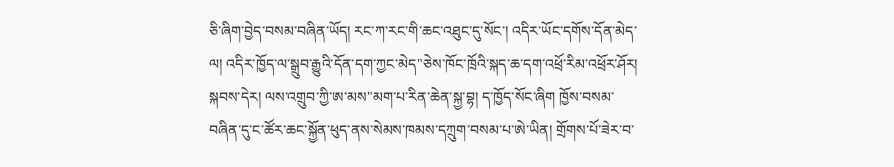ཅི་ཞིག་བྱེད་བསམ་བཞིན་ཡོད། རང་ཀ་རང་གི་ཆང་འཐུང་དུ་སོང་། འདིར་ཡོང་དགོས་དོན་མེད་ལ། འདིར་ཁྱོད་ལ་སྒྲུབ་རྒྱུའི་དོན་དག་ཀྱང་མེད"ཅེས་ཁོང་ཁྲོའི་སྐད་ཆ་དག་འཕྲོ་རིམ་འཕྲོར་ཤོར།
སྐབས་དེར། ལས་འགྲུབ་ཀྱི་ཨ་མས"མག་པ་རིན་ཆེན་སྐྱ་བྷ། ད་ཁྱོད་སོང་ཞིག ཁྱོས་བསམ་བཞིན་དུ་ང་ཚོར་ཆང་སྐྱོན་ཕུད་ནས་སེམས་ཁམས་དཀྲུག་བསམ་པ་ཨེ་ཡིན། གྲོགས་པོ་ཟེར་བ་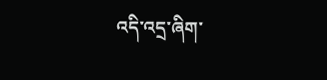འདི་འདྲ་ཞིག་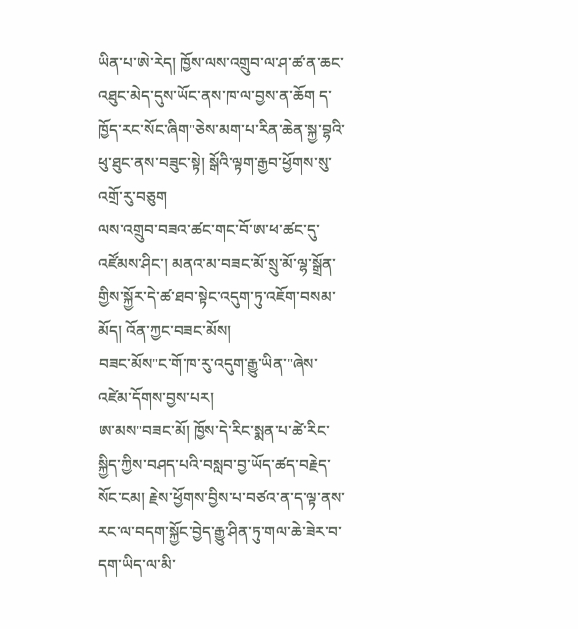ཡིན་པ་ཨེ་རེད། ཁྱོས་ལས་འགྲུབ་ལ་ཤ་ཚ་ན་ཆང་འཐུང་མེད་དུས་ཡོང་ནས་ཁ་ལ་བྱས་ན་ཆོག ད་ཁྱོད་རང་སོང་ཞིག"ཅེས་མག་པ་རིན་ཆེན་སྐྱ་བྷའི་ཕུ་ཐུང་ནས་བཟུང་སྟེ། སྒོའི་ལྟག་རྒྱབ་ཕྱོགས་སུ་འགྲོ་རུ་བཅུག
ལས་འགྲུབ་བཟའ་ཚང་གང་བོ་ཨ་ཕ་ཚང་དུ་འཛོམས་ཤིང་། མནའ་མ་བཟང་མོ་སྲུ་མོ་ལྷ་སྒྲོན་གྱིས་སྐྱོར་དེ་ཚ་ཐབ་སྟེང་འདུག་ཏུ་འཇོག་བསམ་མོད། འོན་ཀྱང་བཟང་མོས།
བཟང་མོས"ང་གོ་ཁ་རུ་འདུག་རྒྱུ་ཡིན་"ཞེས་འཛེམ་དོགས་བྱས་པར།
ཨ་མས"བཟང་མོ། ཁྱོས་དེ་རིང་སྨན་པ་ཚེ་རིང་སྐྱིད་ཀྱིས་བཤད་པའི་བསླབ་བྱ་ཡོད་ཚད་བརྗེད་སོང་ངམ། རྗེས་ཕྱོགས་བྱིས་པ་བཙའ་ན་ད་ལྟ་ནས་རང་ལ་བདག་སྐྱོང་བྱེད་རྒྱུ་ཤིན་ཏུ་གལ་ཆེ་ཟེར་བ་དག་ཡིད་ལ་མི་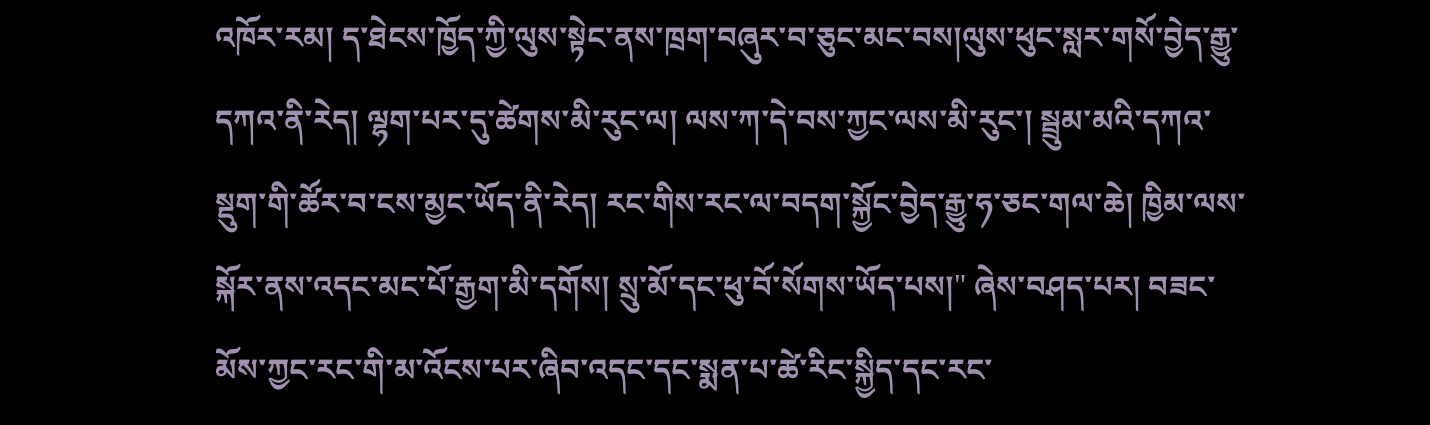འཁོར་རམ། ད་ཐེངས་ཁྱོད་ཀྱི་ལུས་སྟེང་ནས་ཁྲག་བཞུར་བ་ཅུང་མང་བས།ལུས་ཕུང་སླར་གསོ་བྱེད་རྒྱུ་དཀའ་ནི་རེད། ལྷག་པར་དུ་ཚེགས་མི་རུང་ལ། ལས་ཀ་དེ་བས་ཀྱང་ལས་མི་རུང་། སྦྲུམ་མའི་དཀའ་སྡུག་གི་ཚོར་བ་ངས་མྱང་ཡོད་ནི་རེད། རང་གིས་རང་ལ་བདག་སྐྱོང་བྱེད་རྒྱུ་ཧ་ཅང་གལ་ཆེ། ཁྱིམ་ལས་སྐོར་ནས་འདང་མང་པོ་རྒྱག་མི་དགོས། སྲུ་མོ་དང་ཕུ་བོ་སོགས་ཡོད་པས།" ཞེས་བཤད་པར། བཟང་མོས་ཀྱང་རང་གི་མ་འོངས་པར་ཞིབ་འདང་དང་སྨན་པ་ཚེ་རིང་སྐྱིད་དང་རང་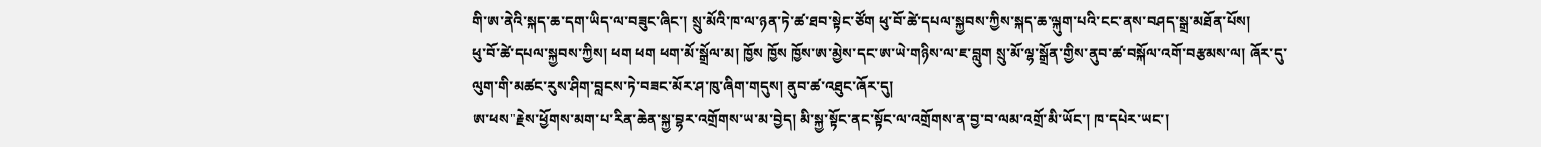གི་ཨ་ནེའི་སྐད་ཆ་དག་ཡིད་ལ་བཟུང་ཞིང་། སྲུ་མོའི་ཁ་ལ་ཉན་ཏེ་ཚ་ཐབ་སྟེང་ཙོག ཕུ་བོ་ཚེ་དཔལ་སྐྱབས་ཀྱིས་སྐད་ཆ་ལྐུག་པའི་ངང་ནས་བཤད་སྒྲ་མཐོན་པོས།
ཕུ་བོ་ཚེ་དཔལ་སྐྱབས་ཀྱིས། ཕག ཕག ཕག་མོ་སྒྲོལ་མ། ཁྱོས ཁྱོས ཁྱོས་ཨ་མྱེས་དང་ཨ་ཡེ་གཉིས་ལ་ཇ་བླུག སྲུ་མོ་ལྷ་སྒྲོན་གྱིས་ནུབ་ཚ་བསྐོལ་འགོ་བརྩམས་ལ། ཞོར་དུ་ལུག་གི་མཚང་རུས་ཤིག་བླངས་ཏེ་བཟང་མོར་ཤ་ཁུ་ཞིག་གདུས། ནུབ་ཚ་འཐུང་ཞོར་དུ།
ཨ་ཕས"རྗེས་ཕྱོགས་མག་པ་རིན་ཆེན་སྐྱ་བྷར་འགྲོགས་ཡ་མ་བྱེད། མི་སྐྱ་སྟོང་ནང་སྟོང་ལ་འགྲོགས་ན་བྱ་བ་ལམ་འགྲོ་མི་ཡོང་། ཁ་དཔེར་ཡང་།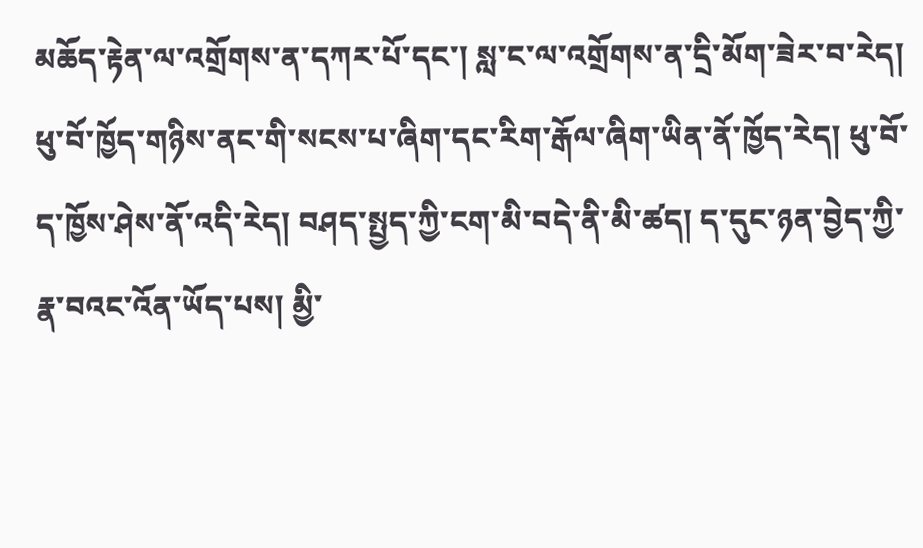མཆོད་རྟེན་ལ་འགྲོགས་ན་དཀར་པོ་དང་། སླ་ང་ལ་འགྲོགས་ན་དྲི་མོག་ཟེར་བ་རེད། ཕུ་བོ་ཁྱོད་གཉིས་ནང་གི་སངས་པ་ཞིག་དང་རིག་རྒོལ་ཞིག་ཡིན་ནོ་ཁྱོད་རེད། ཕུ་བོ་ད་ཁྱོས་ཤེས་ནོ་འདི་རེད། བཤད་སྤྱད་ཀྱི་ངག་མི་བདེ་ནི་མི་ཚད། ད་དུང་ཉན་བྱེད་ཀྱི་རྣ་བའང་འོན་ཡོད་པས། མྱི་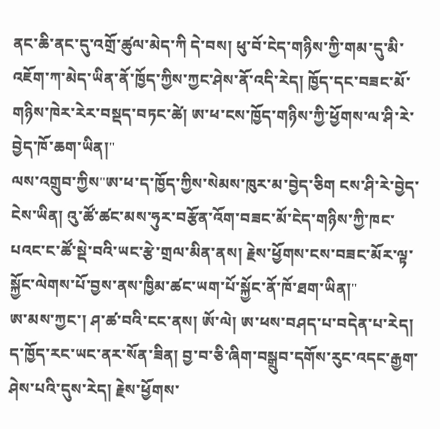ནང་ཆི་ནང་དུ་འགྲོ་ཚུལ་མེད་ཀི དེ་བས། ཕུ་བོ་ངེད་གཉིས་ཀྱི་གམ་དུ་མི་འཇོག་ཀ་མེད་ཡིན་ནོ་ཁྱོད་ཀྱིས་ཀྱང་ཤེས་ནོ་འདི་རེད། ཁྱོད་དང་བཟང་མོ་གཉིས་ཁེར་རེར་བསྡད་བཏང་ཚེ། ཨ་ཕ་ངས་ཁྱོད་གཉིས་ཀྱི་ཕྱོགས་ལ་ཤི་རེ་བྱེད་ཁོ་ཆག་ཡིན།"
ལས་འགྲུབ་ཀྱིས"ཨ་ཕ་ད་ཁྱོད་ཀྱིས་སེམས་ཁུར་མ་བྱེད་ཅིག ངས་ཤི་རེ་བྱེད་ངེས་ཡིན། འུ་ཚོ་ཚང་མས་ཧུར་བརྩོན་འོག་བཟང་མོ་ངེད་གཉིས་ཀྱི་ཁང་པའང་ང་ཚོ་སྡེ་བའི་ཡང་རྩེ་གྲལ་མིན་ནས། རྗེས་ཕྱོགས་ངས་བཟང་མོར་ལྟ་སྐྱོང་ལེགས་པོ་བྱས་ནས་ཁྱིམ་ཚང་ཡག་པོ་སྐྱོང་ནོ་ཁོ་ཐག་ཡིན།"
ཨ་མས་ཀྱང་། ཤ་ཚ་བའི་ངང་ནས། ཨོ་ལེ། ཨ་ཕས་བཤད་པ་བདེན་པ་རེད། ད་ཁྱོད་རང་ཡང་ནར་སོན་ཟིན། བྱ་བ་ཅི་ཞིག་བསྒྲུབ་དགོས་རུང་འདང་རྒྱག་ཤེས་པའི་དུས་རེད། རྗེས་ཕྱོགས་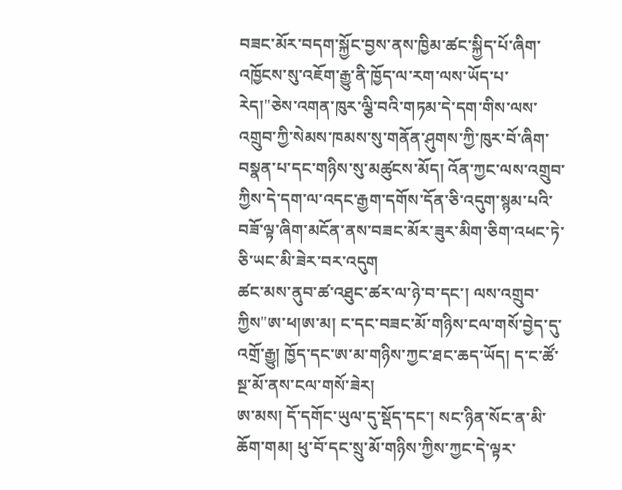བཟང་མོར་བདག་སྐྱོང་བྱས་ནས་ཁྱིམ་ཚང་སྐྱིད་པོ་ཞིག་འཁྱོངས་སུ་འཇོག་རྒྱུ་ནི་ཁྱོད་ལ་རག་ལས་ཡོད་པ་རེད།"ཅེས་འགན་ཁུར་ལྕི་བའི་གཏམ་དེ་དག་གིས་ལས་འགྲུབ་ཀྱི་སེམས་ཁམས་སུ་གནོན་ཤུགས་ཀྱི་ཁུར་བོ་ཞིག་བསྣན་པ་དང་གཉིས་སུ་མཚུངས་མོད། འོན་ཀྱང་ལས་འགྲུབ་ཀྱིས་དེ་དག་ལ་འདང་རྒྱག་དགོས་དོན་ཅི་འདུག་སྙམ་པའི་བཟོ་ལྟ་ཞིག་མངོན་ནས་བཟང་མོར་ཟུར་མིག་ཅིག་འཕང་ཏེ་ཅི་ཡང་མི་ཟེར་བར་འདུག
ཚང་མས་ནུབ་ཚ་འཐུང་ཚར་ལ་ཉེ་བ་དང་། ལས་འགྲུབ་ཀྱིས"ཨ་ཕ།ཨ་མ། ང་དང་བཟང་མོ་གཉིས་ངལ་གསོ་བྱེད་དུ་འགྲོ་རྒྱུ། ཁྱོད་དང་ཨ་མ་གཉིས་ཀྱང་ཐང་ཆད་ཡོད། ད་ང་ཚོ་སྔ་མོ་ནས་ངལ་གསོ་ཟེར།
ཨ་མས། དོ་དགོང་ཡུལ་དུ་སྡོད་དང་། སང་ཉིན་སོང་ན་མི་ཆོག་གམ། ཕུ་བོ་དང་སྲུ་མོ་གཉིས་ཀྱིས་ཀྱང་དེ་ལྟར་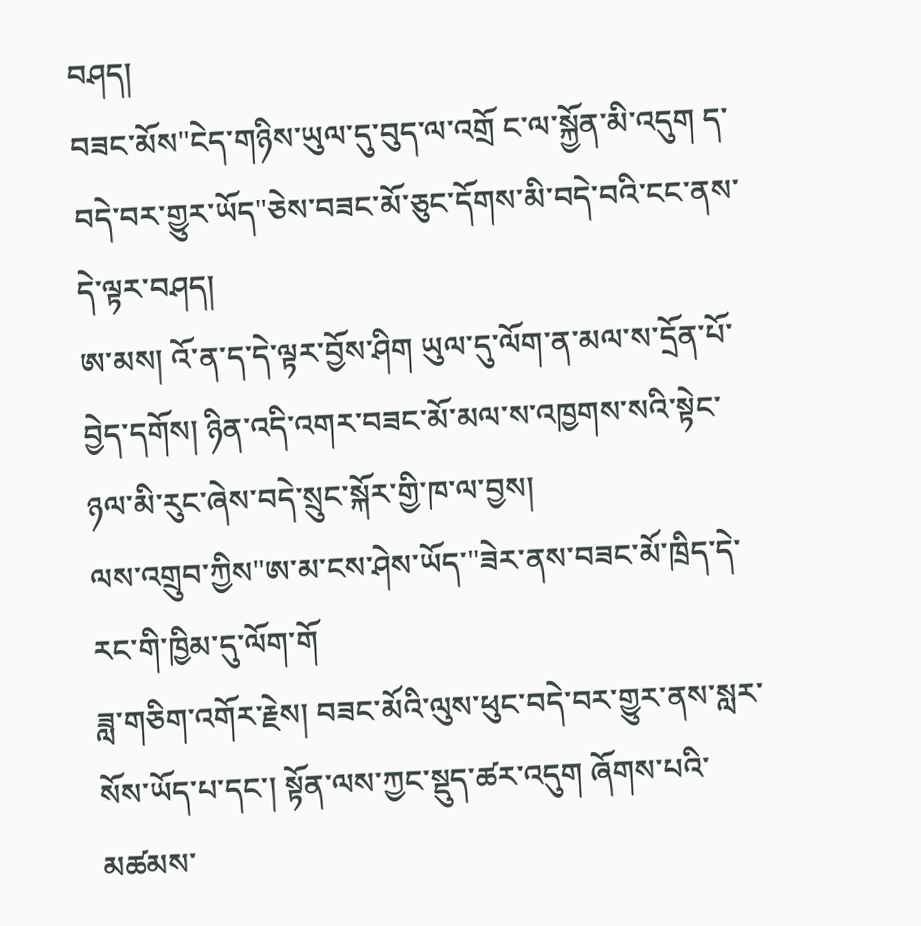བཤད།
བཟང་མོས"ངེད་གཉིས་ཡུལ་དུ་བུད་ལ་འགྲོ ང་ལ་སྐྱོན་མི་འདུག ད་བདེ་བར་གྱུར་ཡོད"ཅེས་བཟང་མོ་ཅུང་དོགས་མི་བདེ་བའི་ངང་ནས་དེ་ལྟར་བཤད།
ཨ་མས། འོ་ན་ད་དེ་ལྟར་བྱོས་ཤིག ཡུལ་དུ་ལོག་ན་མལ་ས་དྲོན་པོ་བྱེད་དགོས། ཉིན་འདི་འགར་བཟང་མོ་མལ་ས་འཁྱགས་སའི་སྟེང་ཉལ་མི་རུང་ཞེས་བདེ་སྲུང་སྐོར་གྱི་ཁ་ལ་བྱས།
ལས་འགྲུབ་ཀྱིས"ཨ་མ་ངས་ཤེས་ཡོད་"ཟེར་ནས་བཟང་མོ་ཁྲིད་དེ་རང་གི་ཁྱིམ་དུ་ལོག་གོ
ཟླ་གཅིག་འགོར་རྗེས། བཟང་མོའི་ལུས་ཕུང་བདེ་བར་གྱུར་ནས་སླར་སོས་ཡོད་པ་དང་། སྟོན་ལས་ཀྱང་སྡུད་ཚར་འདུག ཞོགས་པའི་མཚམས་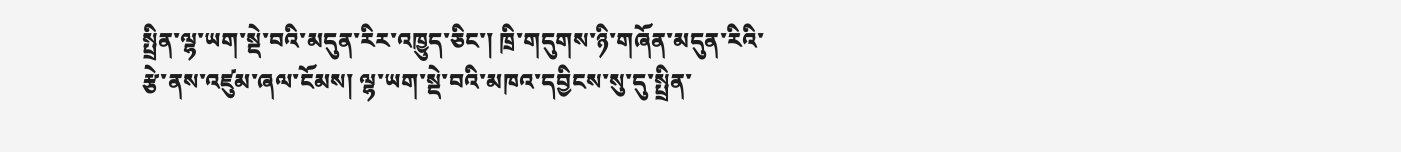སྤྲིན་ལྷ་ཡག་སྡེ་བའི་མདུན་རིར་འཁྱུད་ཅིང་། ཁྲི་གདུགས་ཉི་གཞོན་མདུན་རིའི་རྩེ་ནས་འཛུམ་ཞལ་ངོམས། ལྷ་ཡག་སྡེ་བའི་མཁའ་དབྱིངས་སུ་དུ་སྤྲིན་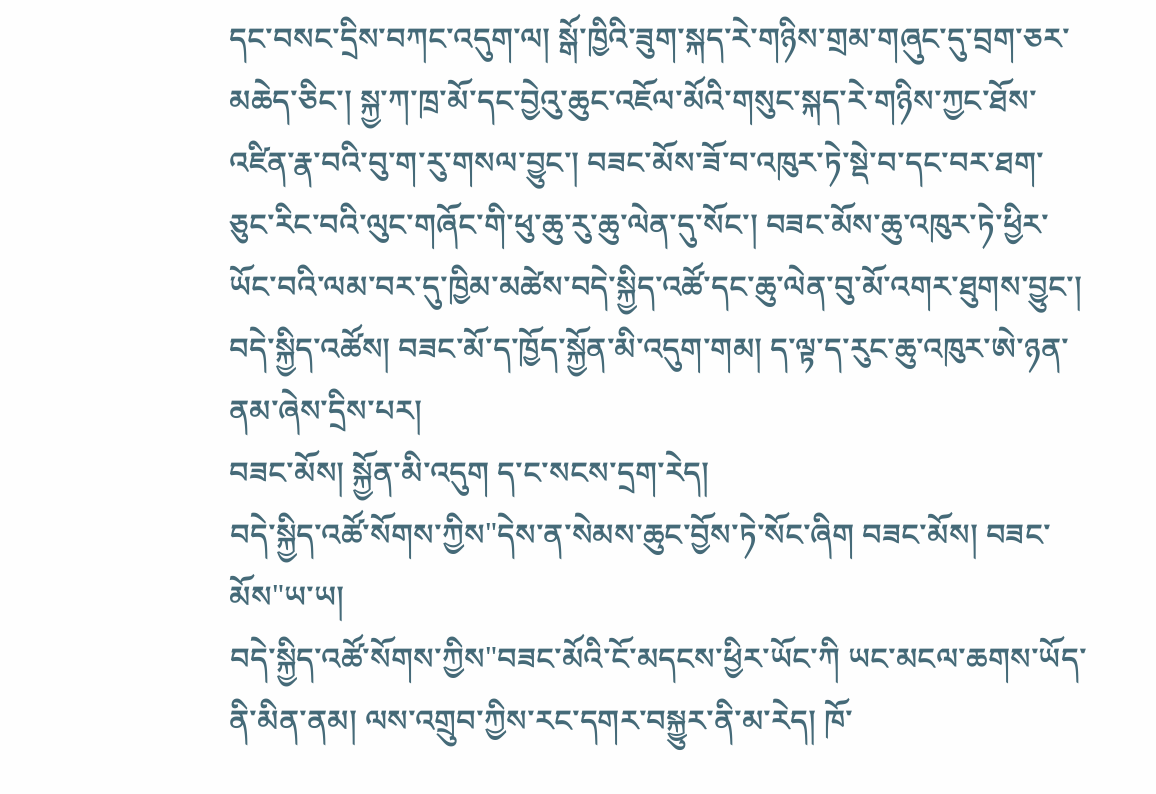དང་བསང་དྲིས་བཀང་འདུག་ལ། སྒོ་ཁྱིའི་ཟུག་སྐད་རེ་གཉིས་གྲམ་གཞུང་དུ་བྲག་ཅར་མཆེད་ཅིང་། སྐྱ་ཀ་ཁྲ་མོ་དང་བྱེའུ་ཆུང་འཇོལ་མོའི་གསུང་སྐད་རེ་གཉིས་ཀྱང་ཐོས་འཛིན་རྣ་བའི་བུ་ག་རུ་གསལ་བྱུང་། བཟང་མོས་ཟོ་བ་འཁུར་ཏེ་སྡེ་བ་དང་བར་ཐག་ཅུང་རིང་བའི་ལུང་གཞོང་གི་ཕུ་ཆུ་རུ་ཆུ་ལེན་དུ་སོང་། བཟང་མོས་ཆུ་འཁུར་ཏེ་ཕྱིར་ཡོང་བའི་ལམ་བར་དུ་ཁྱིམ་མཚེས་བདེ་སྐྱིད་འཚོ་དང་ཆུ་ལེན་བུ་མོ་འགར་ཐུགས་བྱུང་།
བདེ་སྐྱིད་འཚོས། བཟང་མོ་ད་ཁྱོད་སྐྱོན་མི་འདུག་གམ། ད་ལྟ་ད་རུང་ཆུ་འཁུར་ཨེ་ཉན་ནམ་ཞེས་དྲིས་པར།
བཟང་མོས། སྐྱོན་མི་འདུག ད་ང་སངས་དྲག་རེད།
བདེ་སྐྱིད་འཚོ་སོགས་ཀྱིས"དེས་ན་སེམས་ཆུང་བྱོས་ཏེ་སོང་ཞིག བཟང་མོས། བཟང་མོས"ཡ་ཡ།
བདེ་སྐྱིད་འཚོ་སོགས་ཀྱིས"བཟང་མོའི་ངོ་མདངས་ཕྱིར་ཡོང་ཀི ཡང་མངལ་ཆགས་ཡོད་ནི་མིན་ནམ། ལས་འགྲུབ་ཀྱིས་རང་དགར་བསྐྱུར་ནི་མ་རེད། ཁོ་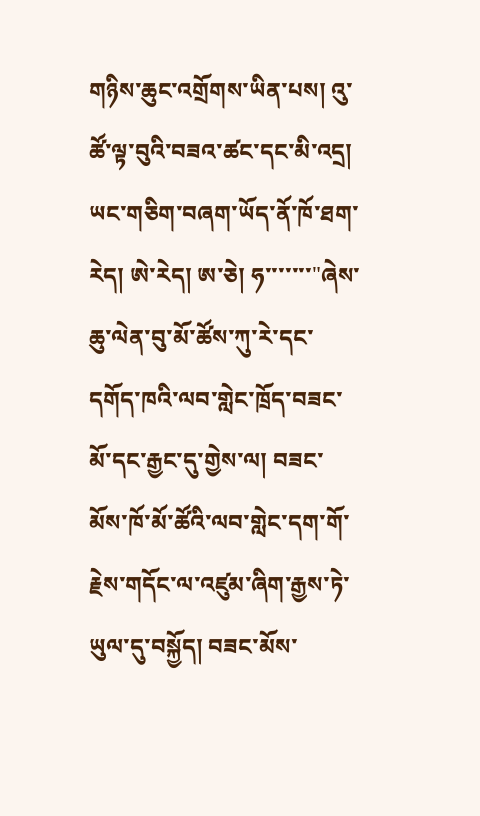གཉིས་ཆུང་འགྲོགས་ཡིན་པས། འུ་ཚོ་ལྟ་བུའི་བཟའ་ཚང་དང་མི་འདྲ། ཡང་གཅིག་བཞག་ཡོད་ནོ་ཁོ་ཐག་རེད། ཨེ་རེད། ཨ་ཅེ། ཧ་་་་་་་"ཞེས་ཆུ་ལེན་བུ་མོ་ཚོས་ཀུ་རེ་དང་དགོད་ཁའི་ལབ་གླེང་ཁྲོད་བཟང་མོ་དང་རྒྱང་དུ་གྱེས་ལ། བཟང་མོས་ཁོ་མོ་ཚོའི་ལབ་གླེང་དག་གོ་རྗེས་གདོང་ལ་འཛུམ་ཞིག་རྒྱས་ཏེ་ཡུལ་དུ་བསྐྱོད། བཟང་མོས་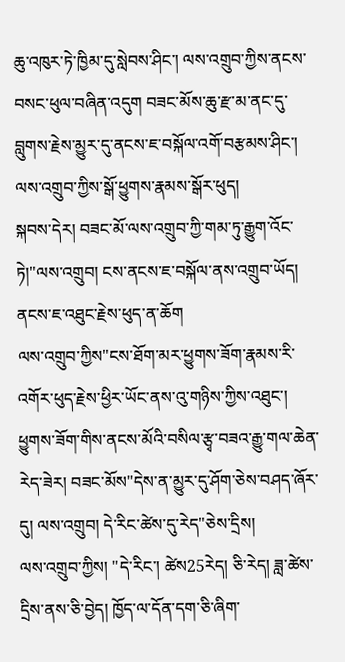ཆུ་འཁུར་ཏེ་ཁྱིམ་དུ་སླེབས་ཤིང་། ལས་འགྲུབ་ཀྱིས་ནངས་བསང་ཕུལ་བཞིན་འདུག བཟང་མོས་ཆུ་རྫ་མ་ནང་དུ་བླུགས་རྗེས་མྱུར་དུ་ནངས་ཇ་བསྐོལ་འགོ་བརྩམས་ཤིང་། ལས་འགྲུབ་ཀྱིས་སྒོ་ཕྱུགས་རྣམས་སྒོར་ཕུད།
སྐབས་དེར། བཟང་མོ་ལས་འགྲུབ་ཀྱི་གམ་ཏུ་རྒྱུག་འོང་ཏེ།"ལས་འགྲུབ། ངས་ནངས་ཇ་བསྐོལ་ནས་འགྲུབ་ཡོད། ནངས་ཇ་འཐུང་རྗེས་ཕུད་ན་ཆོག
ལས་འགྲུབ་ཀྱིས"ངས་ཐོག་མར་ཕྱུགས་ཟོག་རྣམས་རི་འགོར་ཕུད་རྗེས་ཕྱིར་ཡོང་ནས་འུ་གཉིས་ཀྱིས་འཐུང་། ཕྱུགས་ཟོག་གིས་ནངས་མོའི་བསིལ་རྩྭ་བཟའ་རྒྱུ་གལ་ཆེན་རེད་ཟེར། བཟང་མོས"དེས་ན་མྱུར་དུ་ཤོག་ཅེས་བཤད་ཞོར་དུ། ལས་འགྲུབ། དེ་རིང་ཚེས་དུ་རེད"ཅེས་དྲིས།
ལས་འགྲུབ་ཀྱིས། "དེ་རིང་། ཚེས25རེད། ཅི་རེད། ཟླ་ཚེས་དྲིས་ནས་ཅི་བྱེད། ཁྱོད་ལ་དོན་དག་ཅི་ཞིག་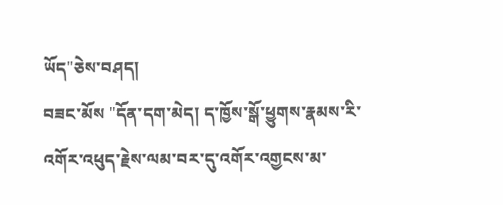ཡོད"ཅེས་བཤད།
བཟང་མོས "དོན་དག་མེད། ད་ཁྱོས་སྒོ་ཕྱུགས་རྣམས་རི་འགོར་འཕུད་རྗེས་ལམ་བར་དུ་འགོར་འགྱངས་མ་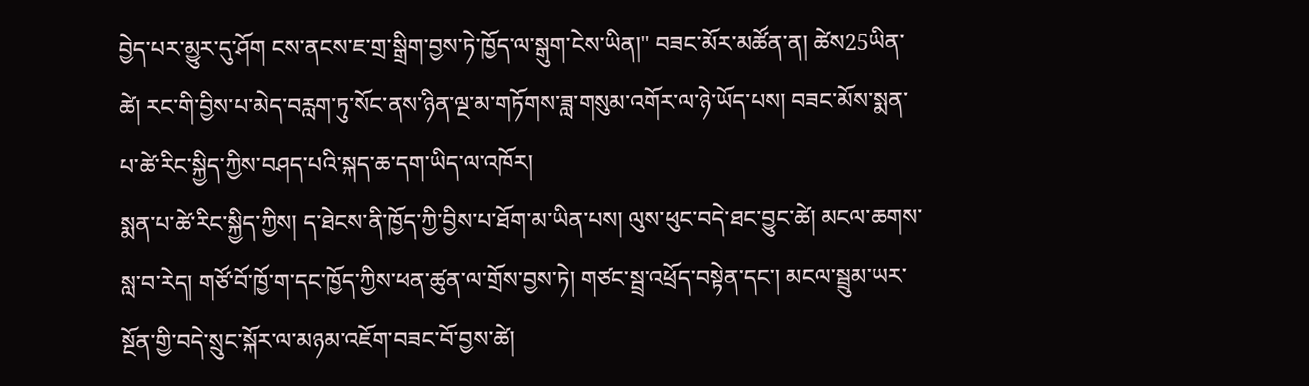བྱེད་པར་མྱུར་དུ་ཤོག ངས་ནངས་ཇ་གྲ་སྒྲིག་བྱས་ཏེ་ཁྱོད་ལ་སྒུག་ངེས་ཡིན།" བཟང་མོར་མཚོན་ན། ཚེས25ཡིན་ཚེ། རང་གི་བྱིས་པ་མེད་བརླག་ཏུ་སོང་ནས་ཉིན་ལྔ་མ་གཏོགས་ཟླ་གསུམ་འགོར་ལ་ཉེ་ཡོད་པས། བཟང་མོས་སྨན་པ་ཚེ་རིང་སྐྱིད་ཀྱིས་བཤད་པའི་སྐད་ཆ་དག་ཡིད་ལ་འཁོར།
སྨན་པ་ཚེ་རིང་སྐྱིད་ཀྱིས། ད་ཐེངས་ནི་ཁྱོད་ཀྱི་བྱིས་པ་ཐོག་མ་ཡིན་པས། ལུས་ཕུང་བདེ་ཐང་བྱུང་ཚེ། མངལ་ཆགས་སླ་བ་རེད། གཙོ་བོ་ཁྱོ་ག་དང་ཁྱོད་ཀྱིས་ཕན་ཚུན་ལ་གྲོས་བྱས་ཏེ། གཙང་སྦྲ་འཕྲོད་བསྟེན་དང་། མངལ་སྦྲུམ་ཡར་སྔོན་གྱི་བདེ་སྲུང་སྐོར་ལ་མཉམ་འཇོག་བཟང་བོ་བྱས་ཚེ།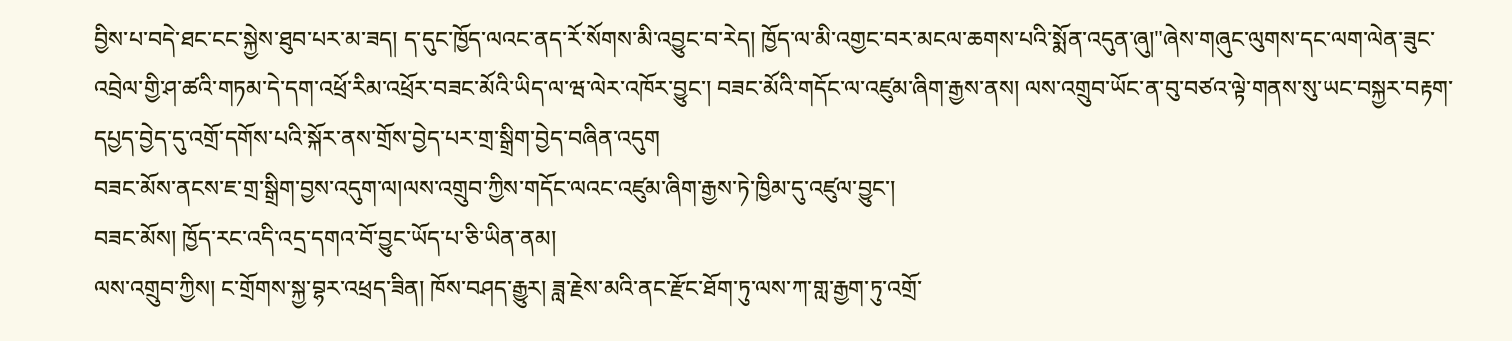བྱིས་པ་བདེ་ཐང་ངང་སྐྱེས་ཐུབ་པར་མ་ཟད། ད་དུང་ཁྱོད་ལའང་ནད་རོ་སོགས་མི་འབྱུང་བ་རེད། ཁྱོད་ལ་མི་འགྱང་བར་མངལ་ཆགས་པའི་སྨོན་འདུན་ཞུ།"ཞེས་གཞུང་ལུགས་དང་ལག་ལེན་ཟུང་འབྲེལ་གྱི་ཤ་ཚའི་གཏམ་དེ་དག་འཕྲོ་རིམ་འཕྲོར་བཟང་མོའི་ཡིད་ལ་ཝ་ལེར་འཁོར་བྱུང་། བཟང་མོའི་གདོང་ལ་འཛུམ་ཞིག་རྒྱས་ནས། ལས་འགྲུབ་ཡོང་ན་བུ་བཙའ་ལྟེ་གནས་སུ་ཡང་བསྐྱར་བརྟག་དཔྱད་བྱེད་དུ་འགྲོ་དགོས་པའི་སྐོར་ནས་གྲོས་བྱེད་པར་གྲ་སྒྲིག་བྱེད་བཞིན་འདུག
བཟང་མོས་ནངས་ཇ་གྲ་སྒྲིག་བྱས་འདུག་ལ།ལས་འགྲུབ་ཀྱིས་གདོང་ལའང་འཛུམ་ཞིག་རྒྱས་ཏེ་ཁྱིམ་དུ་འཛུལ་བྱུང་།
བཟང་མོས། ཁྱོད་རང་འདི་འདྲ་དགའ་བོ་བྱུང་ཡོད་པ་ཅི་ཡིན་ནམ།
ལས་འགྲུབ་ཀྱིས། ང་གྲོགས་སྐྱ་བྷར་འཕྲད་ཟིན། ཁོས་བཤད་རྒྱུར། ཟླ་རྗེས་མའི་ནང་རྫོང་ཐོག་ཏུ་ལས་ཀ་གླ་རྒྱག་ཏུ་འགྲོ་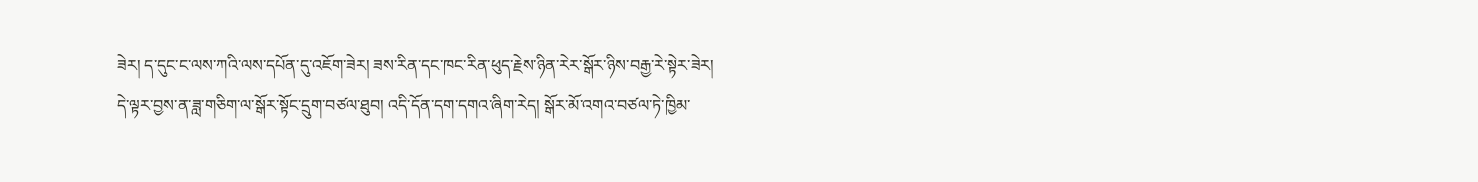ཟེར། ད་དུང་ང་ལས་ཀའི་ལས་དཔོན་དུ་འཇོག་ཟེར། ཟས་རིན་དང་ཁང་རིན་ཕུད་རྗེས་ཉིན་རེར་སྒོར་ཉིས་བརྒྱ་རེ་སྟེར་ཟེར། དེ་ལྟར་བྱས་ན་ཟླ་གཅིག་ལ་སྒོར་སྟོང་དྲུག་བཙལ་ཐུབ། འདི་དོན་དག་དགའ་ཞིག་རེད། སྒོར་མོ་འགའ་བཙལ་ཏེ་ཁྱིམ་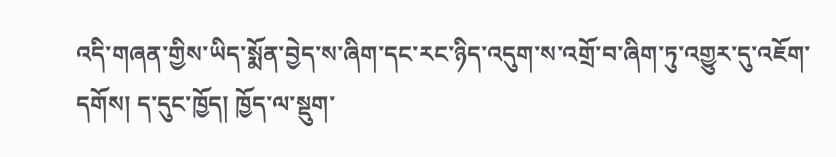འདི་གཞན་གྱིས་ཡིད་སྨོན་བྱེད་ས་ཞིག་དང་རང་ཉིད་འདུག་ས་འགྲོ་བ་ཞིག་ཏུ་འགྱུར་དུ་འཇོག་དགོས། ད་དུང་ཁྱོད། ཁྱོད་ལ་སྡུག་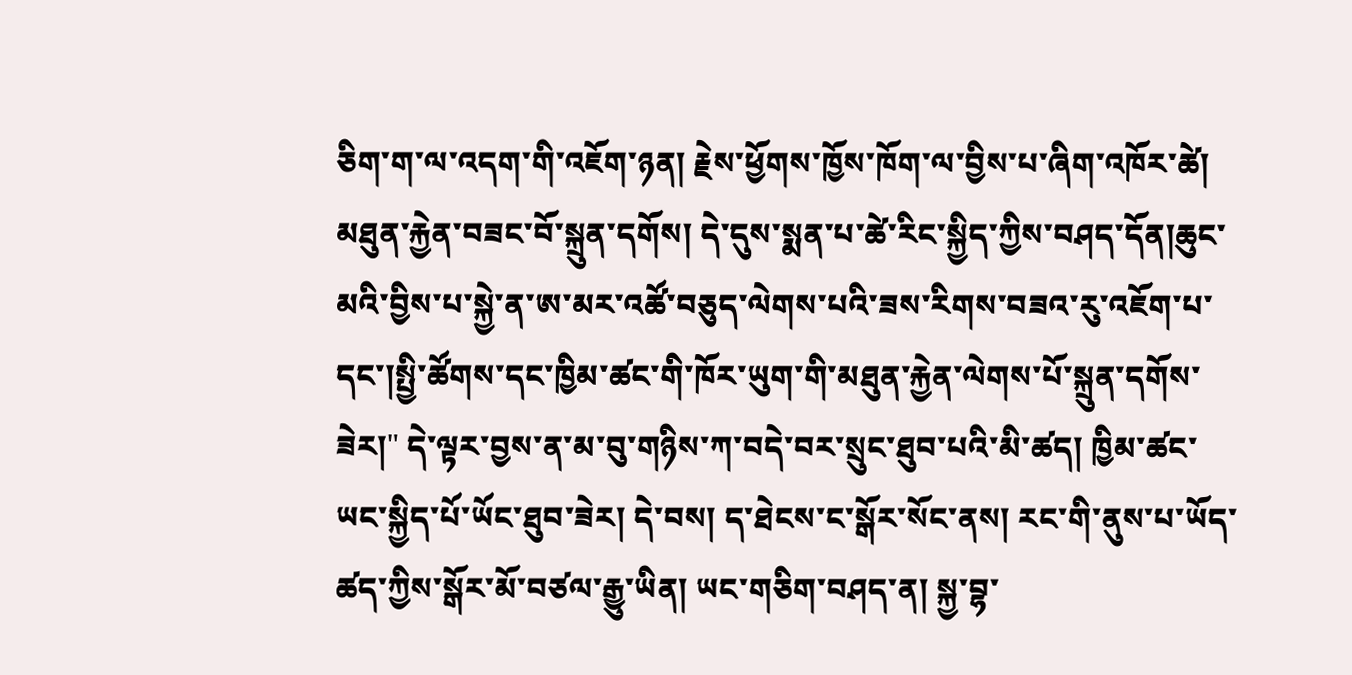ཅིག་ག་ལ་འདག་གི་འཇོག་ཉན། རྗེས་ཕྱོགས་ཁྱོས་ཁོག་ལ་བྱིས་པ་ཞིག་འཁོར་ཚེ། མཐུན་རྐྱེན་བཟང་བོ་སྐྲུན་དགོས། དེ་དུས་སྨན་པ་ཚེ་རིང་སྐྱིད་ཀྱིས་བཤད་དོན།ཆུང་མའི་བྱིས་པ་སྐྱེ་ན་ཨ་མར་འཚོ་བཅུད་ལེགས་པའི་ཟས་རིགས་བཟའ་རུ་འཇོག་པ་དང་།སྤྱི་ཚོགས་དང་ཁྱིམ་ཚང་གི་ཁོར་ཡུག་གི་མཐུན་རྐྱེན་ལེགས་པོ་སྐྲུན་དགོས་ཟེར།" དེ་ལྟར་བྱས་ན་མ་བུ་གཉིས་ཀ་བདེ་བར་སྲུང་ཐུབ་པའི་མི་ཚད། ཁྱིམ་ཚང་ཡང་སྐྱིད་པོ་ཡོང་ཐུབ་ཟེར། དེ་བས། ད་ཐེངས་ང་སྒོར་སོང་ནས། རང་གི་ནུས་པ་ཡོད་ཚད་ཀྱིས་སྒོར་མོ་བཙལ་རྒྱུ་ཡིན། ཡང་གཅིག་བཤད་ན། སྐྱ་བྷ་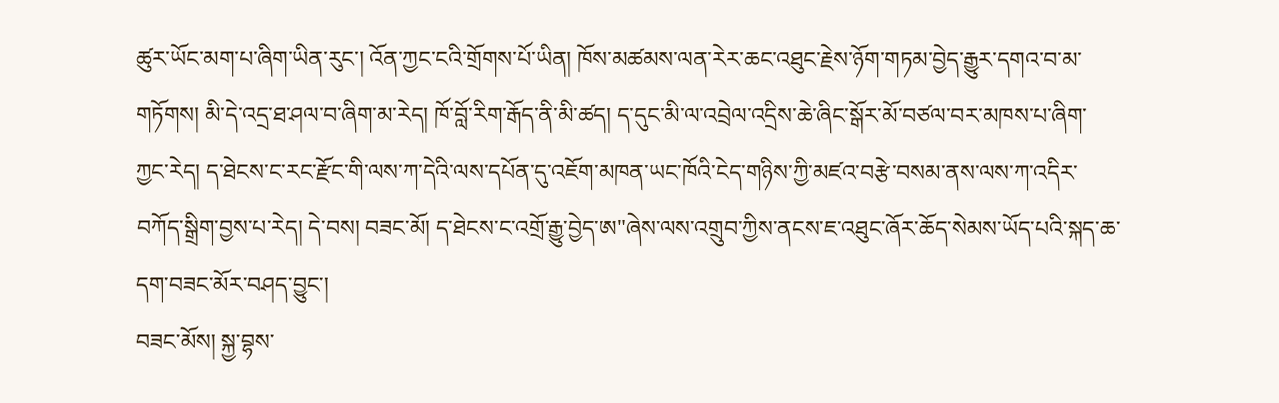ཚུར་ཡོང་མག་པ་ཞིག་ཡིན་རུང་། འོན་ཀྱང་ངའི་གྲོགས་པོ་ཡིན། ཁོས་མཚམས་ལན་རེར་ཆང་འཐུང་རྗེས་ཉོག་གཏམ་བྱེད་རྒྱུར་དགའ་བ་མ་གཏོགས། མི་དེ་འདྲ་ཐ་ཤལ་བ་ཞིག་མ་རེད། ཁོ་བློ་རིག་རྒོད་ནི་མི་ཚད། ད་དུང་མི་ལ་འབྲེལ་འདྲིས་ཆེ་ཞིང་སྒོར་མོ་བཙལ་བར་མཁས་པ་ཞིག་ཀྱང་རེད། ད་ཐེངས་ང་རང་རྫོང་གི་ལས་ཀ་དེའི་ལས་དཔོན་དུ་འཇོག་མཁན་ཡང་ཁོའི་ངེད་གཉིས་ཀྱི་མཛའ་བརྩེ་བསམ་ནས་ལས་ཀ་འདིར་བཀོད་སྒྲིག་བྱས་པ་རེད། དེ་བས། བཟང་མོ། ད་ཐེངས་ང་འགྲོ་རྒྱུ་བྱེད་ཨ"ཞེས་ལས་འགྲུབ་ཀྱིས་ནངས་ཇ་འཐུང་ཞོར་ཆོད་སེམས་ཡོད་པའི་སྐད་ཆ་དག་བཟང་མོར་བཤད་བྱུང་།
བཟང་མོས། སྐྱ་བྷས་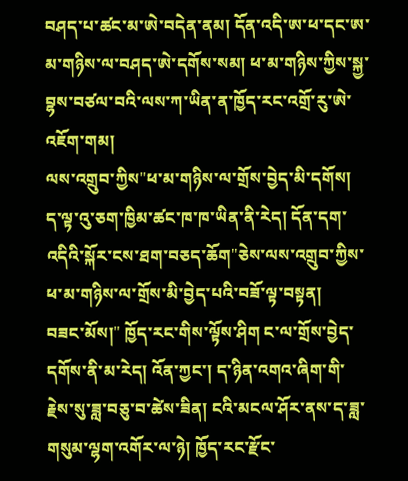བཤད་པ་ཚང་མ་ཨེ་བདེན་ནམ། དོན་འདི་ཨ་ཕ་དང་ཨ་མ་གཉིས་ལ་བཤད་ཨེ་དགོས་སམ། ཕ་མ་གཉིས་ཀྱིས་སྐྱ་བྷས་བཙལ་བའི་ལས་ཀ་ཡིན་ན་ཁྱོད་རང་འགྲོ་རུ་ཨེ་འཇོག་གམ།
ལས་འགྲུབ་ཀྱིས"ཕ་མ་གཉིས་ལ་གྲོས་བྱེད་མི་དགོས། ད་ལྟ་འུ་ཅག་ཁྱིམ་ཚང་ཁ་ཁ་ཡིན་ནི་རེད། དོན་དག་འདིའི་སྐོར་ངས་ཐག་བཅད་ཆོག"ཅེས་ལས་འགྲུབ་ཀྱིས་ཕ་མ་གཉིས་ལ་གྲོས་མི་བྱེད་པའི་བཟོ་ལྟ་བསྟན།
བཟང་མོས།" ཁྱོད་རང་གིས་ལྟོས་ཤིག ང་ལ་གྲོས་བྱེད་དགོས་ནི་མ་རེད། འོན་ཀྱང་། ད་ཉིན་འགའ་ཞིག་གི་རྗེས་སུ་ཟླ་བཅུ་བ་ཚེས་ཟིན། ངའི་མངལ་ཤོར་ནས་ད་ཟླ་གསུམ་ལྷག་འགོར་ལ་ཉེ། ཁྱོད་རང་རྫོང་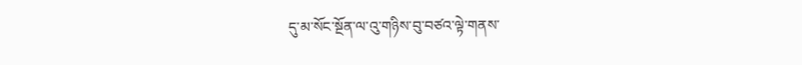དུ་མ་སོང་སྔོན་ལ་འུ་གཉིས་བུ་བཙའ་ལྟེ་གནས་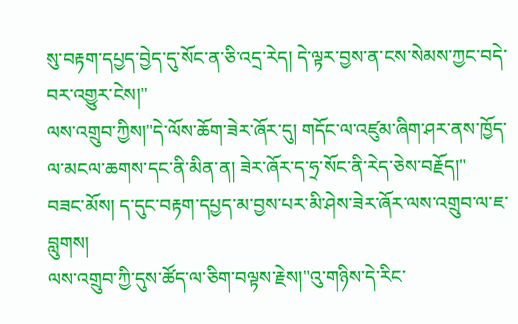སུ་བརྟག་དཔྱད་བྱེད་དུ་སོང་ན་ཅི་འདྲ་རེད། དེ་ལྟར་བྱས་ན་ངས་སེམས་ཀྱང་བདེ་བར་འགྱུར་ངེས།"
ལས་འགྲུབ་ཀྱིས།"དེ་ལོས་ཆོག་ཟེར་ཞོར་དུ། གདོང་ལ་འཛུམ་ཞིག་ཤར་ནས་ཁྱོད་ལ་མངལ་ཆགས་དང་ནི་མིན་ན། ཟེར་ཞོར་ད་ཧྲ་སོང་ནི་རེད་ཅེས་བརྗོད།"
བཟང་མོས། ད་དུང་བརྟག་དཔྱད་མ་བྱས་པར་མི་ཤེས་ཟེར་ཞོར་ལས་འགྲུབ་ལ་ཇ་བླུགས།
ལས་འགྲུབ་ཀྱི་དུས་ཚོད་ལ་ཅིག་བལྟས་རྗེས།"འུ་གཉིས་དེ་རིང་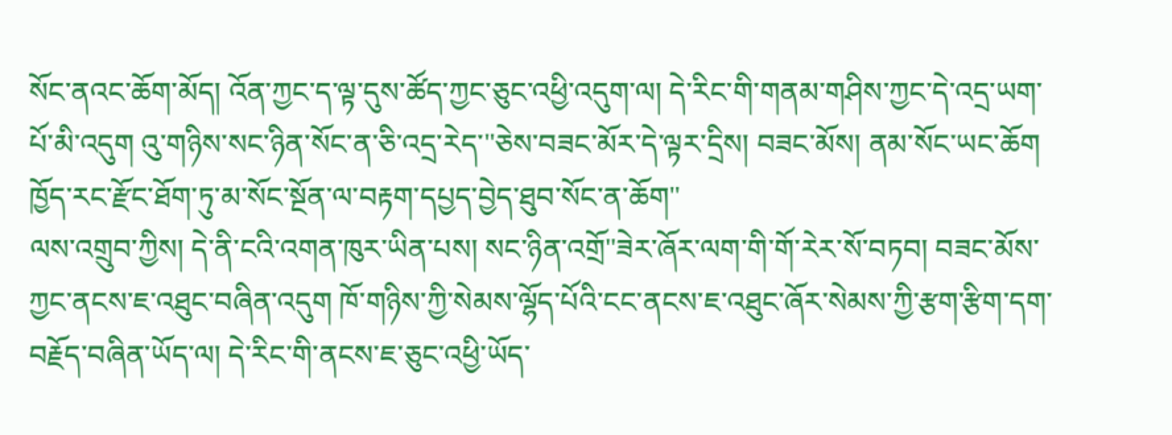སོང་ནའང་ཆོག་མོད། འོན་ཀྱང་ད་ལྟ་དུས་ཚོད་ཀྱང་ཅུང་འཕྱི་འདུག་ལ། དེ་རིང་གི་གནམ་གཤིས་ཀྱང་དེ་འདྲ་ཡག་པོ་མི་འདུག འུ་གཉིས་སང་ཉིན་སོང་ན་ཅི་འདྲ་རེད་"ཅེས་བཟང་མོར་དེ་ལྟར་དྲིས། བཟང་མོས། ནམ་སོང་ཡང་ཆོག ཁྱོད་རང་རྫོང་ཐོག་ཏུ་མ་སོང་སྔོན་ལ་བརྟག་དཔྱད་བྱེད་ཐུབ་སོང་ན་ཆོག"
ལས་འགྲུབ་ཀྱིས། དེ་ནི་ངའི་འགན་ཁུར་ཡིན་པས། སང་ཉིན་འགྲོ"ཟེར་ཞོར་ལག་གི་གོ་རེར་སོ་བཏབ། བཟང་མོས་ཀྱང་ནངས་ཇ་འཐུང་བཞིན་འདུག ཁོ་གཉིས་ཀྱི་སེམས་ལྷོད་པོའི་ངང་ནངས་ཇ་འཐུང་ཞོར་སེམས་ཀྱི་རྩག་རྩིག་དག་བརྗོད་བཞིན་ཡོད་ལ། དེ་རིང་གི་ནངས་ཇ་ཅུང་འཕྱི་ཡོད་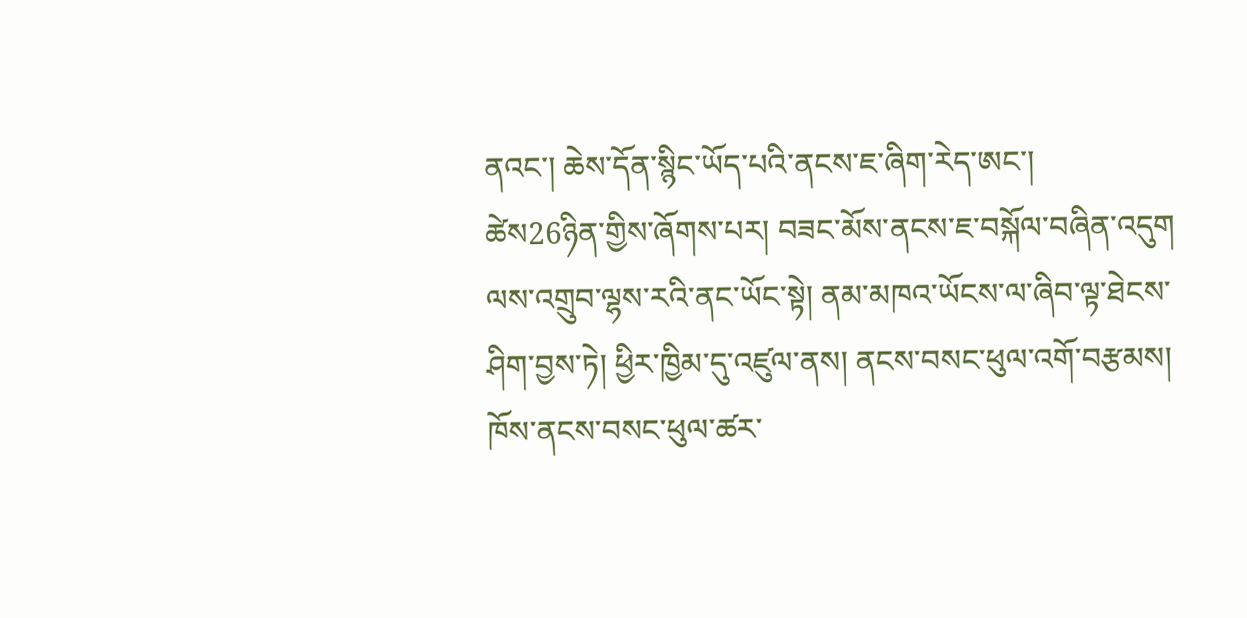ནའང་། ཆེས་དོན་སྙིང་ཡོད་པའི་ནངས་ཇ་ཞིག་རེད་ཨང་།
ཚེས26ཉིན་གྱིས་ཞོགས་པར། བཟང་མོས་ནངས་ཇ་བསྐོལ་བཞིན་འདུག ལས་འགྲུབ་ལྷས་རའི་ནང་ཡོང་སྟེ། ནམ་མཁའ་ཡོངས་ལ་ཞིབ་ལྟ་ཐེངས་ཤིག་བྱས་ཏེ། ཕྱིར་ཁྱིམ་དུ་འཛུལ་ནས། ནངས་བསང་ཕུལ་འགོ་བརྩམས། ཁོས་ནངས་བསང་ཕུལ་ཚར་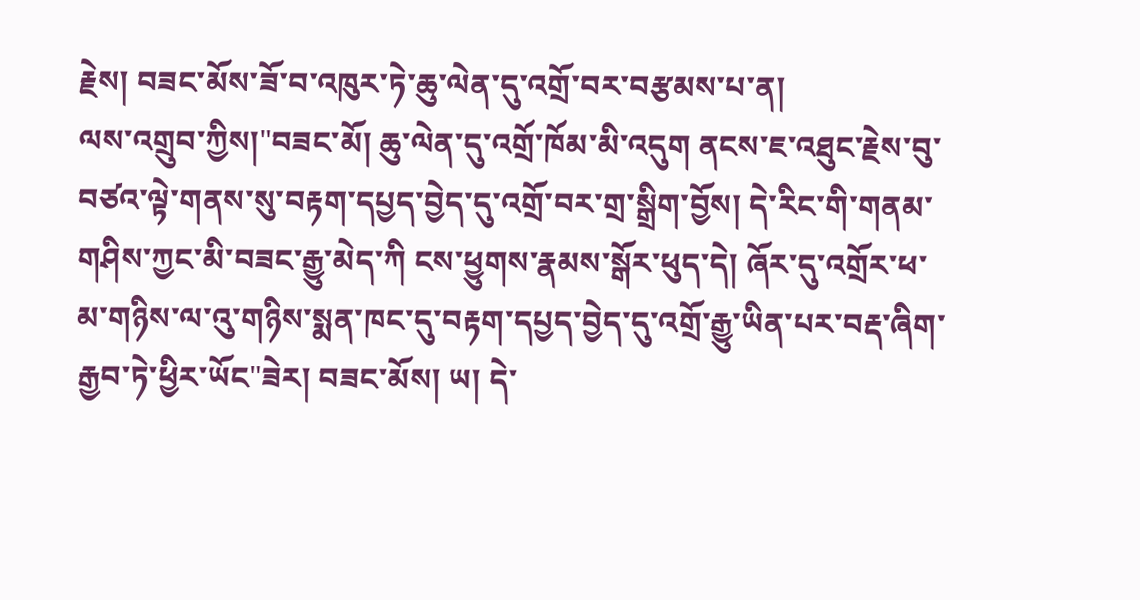རྗེས། བཟང་མོས་ཟོ་བ་འཁུར་ཏེ་ཆུ་ལེན་དུ་འགྲོ་བར་བརྩམས་པ་ན།
ལས་འགྲུབ་ཀྱིས།"བཟང་མོ། ཆུ་ལེན་དུ་འགྲོ་ཁོམ་མི་འདུག ནངས་ཇ་འཐུང་རྗེས་བུ་བཙའ་ལྟེ་གནས་སུ་བརྟག་དཔྱད་བྱེད་དུ་འགྲོ་བར་གྲ་སྒྲིག་བྱོས། དེ་རིང་གི་གནམ་གཤིས་ཀྱང་མི་བཟང་རྒྱུ་མེད་ཀི ངས་ཕྱུགས་རྣམས་སྒོར་ཕུད་དེ། ཞོར་དུ་འགྲོར་ཕ་མ་གཉིས་ལ་འུ་གཉིས་སྨན་ཁང་དུ་བརྟག་དཔྱད་བྱེད་དུ་འགྲོ་རྒྱུ་ཡིན་པར་བརྡ་ཞིག་རྒྱབ་ཏེ་ཕྱིར་ཡོང"ཟེར། བཟང་མོས། ཡ། དེ་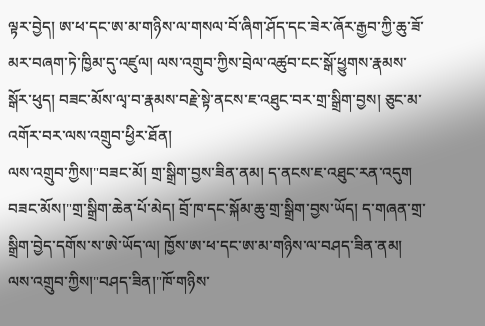ལྟར་བྱེད། ཨ་ཕ་དང་ཨ་མ་གཉིས་ལ་གསལ་བོ་ཞིག་ཤོད་དང་ཟེར་ཞོར་རྒྱབ་ཀྱི་ཆུ་ཟོ་མར་བཞག་ཏེ་ཁྱིམ་དུ་འཛུལ། ལས་འགྲུབ་ཀྱིས་བྲེལ་འཚུབ་ངང་སྒོ་ཕྱུགས་རྣམས་སྒོར་ཕུད། བཟང་མོས་ལྭ་བ་རྣམས་བརྗེ་སྟེ་ནངས་ཇ་འཐུང་བར་གྲ་སྒྲིག་བྱས། ཅུང་མ་འགོར་བར་ལས་འགྲུབ་ཕྱིར་ཐོན།
ལས་འགྲུབ་ཀྱིས།"བཟང་མོ། གྲ་སྒྲིག་བྱས་ཟིན་ནམ། ད་ནངས་ཇ་འཐུང་རན་འདུག
བཟང་མོས།"གྲ་སྒྲིག་ཆེན་པོ་མེད། བྲོ་ཁ་དང་སྐོམ་ཆུ་གྲ་སྒྲིག་བྱས་ཡོད། ད་གཞན་གྲ་སྒྲིག་བྱེད་དགོས་ས་ཨེ་ཡོད་ལ། ཁྱོས་ཨ་ཕ་དང་ཨ་མ་གཉིས་ལ་བཤད་ཟིན་ནམ།
ལས་འགྲུབ་ཀྱིས།"བཤད་ཟིན།"ཁོ་གཉིས་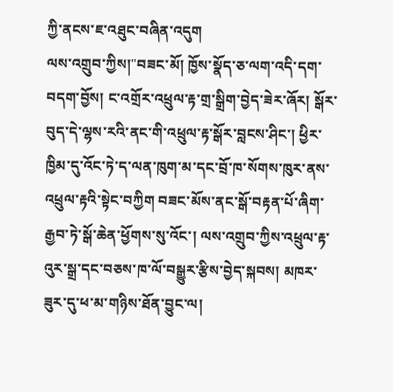ཀྱི་ནངས་ཇ་འཐུང་བཞིན་འདུག
ལས་འགྲུབ་ཀྱིས།"བཟང་མོ། ཁྱོས་སྣོད་ཅ་ལག་འདི་དག་བདག་བྱོས། ང་འགྲོར་འཕྲུལ་རྟ་གྲ་སྒྲིག་བྱེད་ཟེར་ཞོར། སྒོར་བུད་དེ་ལྷས་རའི་ནང་གི་འཕྲུལ་རྟ་སྒོར་བླངས་ཤིང་། ཕྱིར་ཁྱིམ་དུ་འོང་ཏེ་ད་ལན་ཁུག་མ་དང་བྲོ་ཁ་སོགས་ཁུར་ནས་འཕྲུལ་རྟའི་སྟེང་བཀྱིག བཟང་མོས་ནང་སྒོ་བརྟན་པོ་ཞིག་རྒྱབ་ཏེ་སྒོ་ཆེན་ཕྱོགས་སུ་འོང་། ལས་འགྲུབ་ཀྱིས་འཕྲུལ་རྟ་འུར་སྒྲ་དང་བཅས་ཁ་ལོ་བསྒྱུར་རྩིས་བྱེད་སྐབས། མཁར་ཟུར་དུ་ཕ་མ་གཉིས་ཐོན་བྱུང་ལ།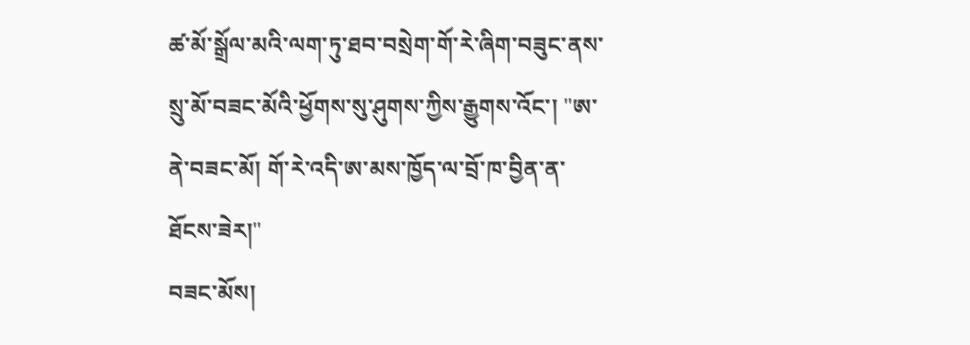ཚ་མོ་སྒྲོལ་མའི་ལག་ཏུ་ཐབ་བསྲེག་གོ་རེ་ཞིག་བཟུང་ནས་སྲུ་མོ་བཟང་མོའི་ཕྱོགས་སུ་ཤུགས་ཀྱིས་རྒྱུགས་འོང་། "ཨ་ནེ་བཟང་མོ། གོ་རེ་འདི་ཨ་མས་ཁྱོད་ལ་བྲོ་ཁ་བྱིན་ན་ཐོངས་ཟེར།"
བཟང་མོས།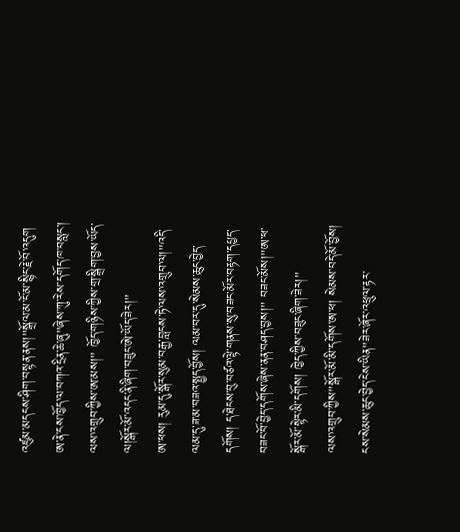འཛུམ་མདངས་ཤིག་བསྟན་ནས།"སྒྲོལ་མ་ངོ་མ་སྙིང་རྗེ་བོ་འདུག ཨ་ནེ་ངས་ཁྱོད་ལ་བཀའ་དྲིན་ཆེ་ཞུ"ཞེས་ཀུ་རེས་དགོད་ཁ་བསླང་།
ལས་འགྲུབ་ཀྱིས་ཨ་མས།" ཁྱོད་གཉིས་ཀྱིས་གྲ་སྒྲིག་བྱས་ཡོད་ལ།སྒོར་མོ་འདང་ནི་ཞིག་བཟུང་ཨེ་ཡོད་ཟེར།"
ཨ་ཕས། རུམ་དུ་སྒོར་སུམ་བརྒྱ་བླངས་ཏེ་ལས་འགྲུབ་ལ།"འདི་ལམ་དུ་ཟ་མ་བཟའ་སྤྱད་བྱོས། ལམ་བར་དུ་སེམས་ཆུང་བྱེད་དགོས། ད་ཐེངས་བུ་བཙའ་ལྟེ་གནས་སུ་བཟང་མོར་བརྟག་དཔྱད་བཟང་བོ་བྱེད་དགོས་ཞེས་ནན་བཤད་བྱས།" བཟང་མོས།"ཨ་ཕ་སྒོར་མོ་སྟེར་མི་དགོས། ཁྱེད་ཀྱིས་བཟུང་ཞིག་ཟེར།"
ལས་འགྲུབ་ཀྱིས"སྒོར་མོ་མི་དགོས་ཨ་ཕ། སེམས་བདེ་མོ་བྱོས། ངས་སེམས་ཆུང་བྱེད་ངེས་ཡིན"ཟེར་ཞོར་འཕྲུལ་རྟར་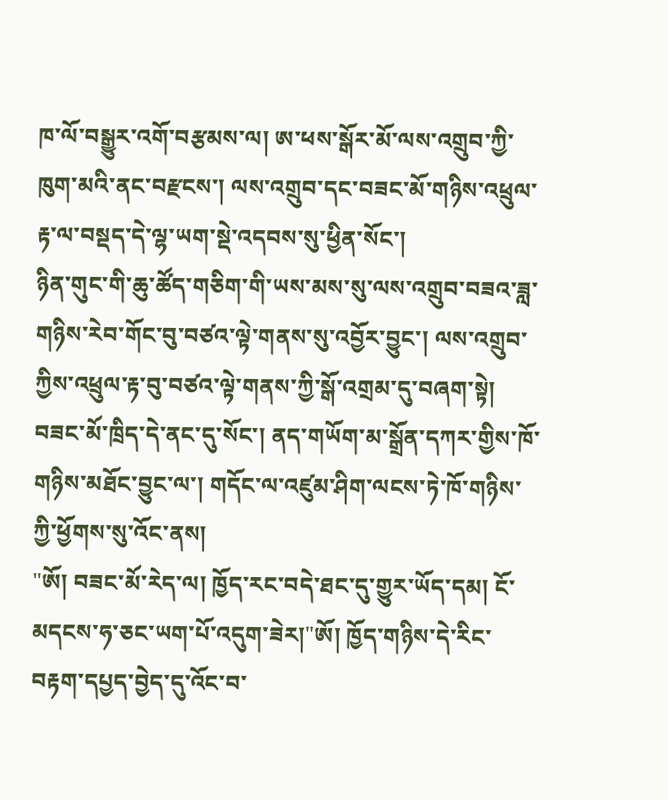ཁ་ལོ་བསྒྱུར་འགོ་བརྩམས་ལ། ཨ་ཕས་སྒོར་མོ་ལས་འགྲུབ་ཀྱི་ཁུག་མའི་ནང་བརྫངས་། ལས་འགྲུབ་དང་བཟང་མོ་གཉིས་འཕྲུལ་རྟ་ལ་བསྡད་དེ་ལྷ་ཡག་སྡེ་འདབས་སུ་ཕྱིན་སོང་།
ཉིན་གུང་གི་ཆུ་ཚོད་གཅིག་གི་ཡས་མས་སུ་ལས་འགྲུབ་བཟའ་ཟླ་གཉིས་རེབ་གོང་བུ་བཙའ་ལྟེ་གནས་སུ་འབྱོར་བྱུང་། ལས་འགྲུབ་ཀྱིས་འཕྲུལ་རྟ་བུ་བཙའ་ལྟེ་གནས་ཀྱི་སྒོ་འགྲམ་དུ་བཞག་སྟེ། བཟང་མོ་ཁྲིད་དེ་ནང་དུ་སོང་། ནད་གཡོག་མ་སྒྲོན་དཀར་གྱིས་ཁོ་གཉིས་མཐོང་བྱུང་ལ་། གདོང་ལ་འཛུམ་ཤིག་ལངས་ཏེ་ཁོ་གཉིས་ཀྱི་ཕྱོགས་སུ་འོང་ནས།
"ཨོ། བཟང་མོ་རེད་ལ། ཁྱོད་རང་བདེ་ཐང་དུ་གྱུར་ཡོད་དམ། ངོ་མདངས་ཧ་ཅང་ཡག་པོ་འདུག་ཟེར།"ཨོ། ཁྱོད་གཉིས་དེ་རིང་བརྟག་དཔྱད་བྱེད་དུ་འོང་བ་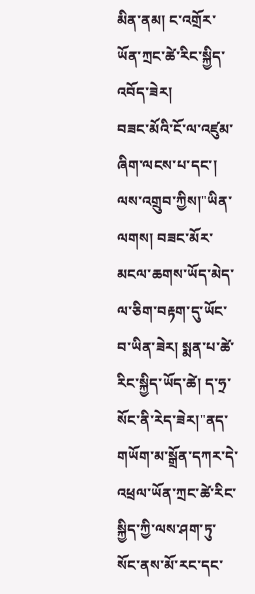མིན་ནམ། ང་འགྲོར་ཡོན་ཀྲང་ཚེ་རིང་སྐྱིད་འབོད་ཟེར།
བཟང་མོའི་ངོ་ལ་འཛུམ་ཞིག་ལངས་པ་དང་། ལས་འགྲུབ་ཀྱིས།"ཡིན་ལགས། བཟང་མོར་མངལ་ཆགས་ཡོད་མེད་ལ་ཅིག་བརྟག་དུ་ཡོང་བ་ཡིན་ཟེར། སྨན་པ་ཚེ་རིང་སྐྱིད་ཡོད་ཚེ། ད་ཧྲ་སོང་ནི་རེད་ཟེར།"ནད་གཡོག་མ་སྒྲོན་དཀར་དེ་འཕྲལ་ཡོན་ཀྲང་ཚེ་རིང་སྐྱིད་ཀྱི་ལས་ཤག་ཏུ་སོང་ནས་མོ་རང་དང་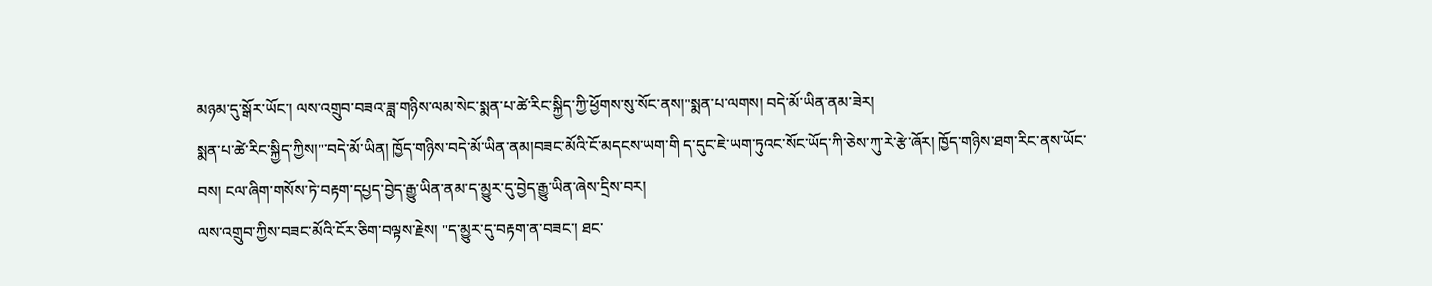མཉམ་དུ་སྒོར་ཡོང་། ལས་འགྲུབ་བཟའ་ཟླ་གཉིས་ལམ་སེང་སྨན་པ་ཚེ་རིང་སྐྱིད་ཀྱི་ཕྱོགས་སུ་སོང་ནས།"སྨན་པ་ལགས། བདེ་མོ་ཡིན་ནམ་ཟེར།
སྨན་པ་ཚེ་རིང་སྐྱིད་ཀྱིས།"་བདེ་མོ་ཡིན། ཁྱོད་གཉིས་བདེ་མོ་ཡིན་ནམ།བཟང་མོའི་ངོ་མདངས་ཡག་གི ད་དུང་ཇེ་ཡག་ཏུའང་སོང་ཡོད་ཀི་ཅེས་ཀུ་རེ་རྩེ་ཞོར། ཁྱོད་གཉིས་ཐག་རིང་ནས་ཡོང་བས། ངལ་ཞིག་གསོས་ཏེ་བརྟག་དཔྱད་བྱེད་རྒྱུ་ཡིན་ནམ་ད་མྱུར་དུ་བྱེད་རྒྱུ་ཡིན་ཞེས་དྲིས་བར།
ལས་འགྲུབ་ཀྱིས་བཟང་མོའི་ངོར་ཅིག་བལྟས་རྗེས། "ད་མྱུར་དུ་བརྟག་ན་བཟང་། ཐང་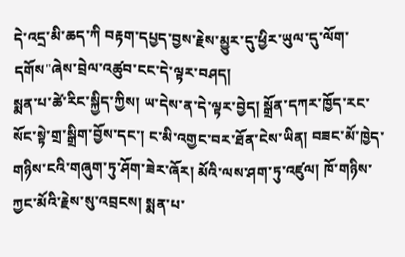དེ་འདྲ་མི་ཆད་ཀི བརྟག་དཔྱད་བྱས་རྗེས་མྱུར་དུ་ཕྱིར་ཡུལ་དུ་ལོག་དགོས"ཞེས་བྲེལ་འཚུབ་ངང་དེ་ལྟར་བཤད།
སྨན་པ་ཚེ་རིང་སྐྱིད་ཀྱིས། ཡ་དེས་ན་དེ་ལྟར་བྱེད། སྒྲོན་དཀར་ཁྱོད་རང་སོང་སྟེ་གྲ་སྒྲིག་བྱོས་དང་། ང་མི་འགྱང་བར་ཐོན་ངེས་ཡིན། བཟང་མོ་ཁྱེད་གཉིས་ངའི་གཞུག་ཏུ་ཤོག་ཟེར་ཞོར། མོའི་ལས་ཤག་ཏུ་འཛུལ། ཁོ་གཉིས་ཀྱང་མོའི་རྗེས་སུ་འབྲངས། སྨན་པ་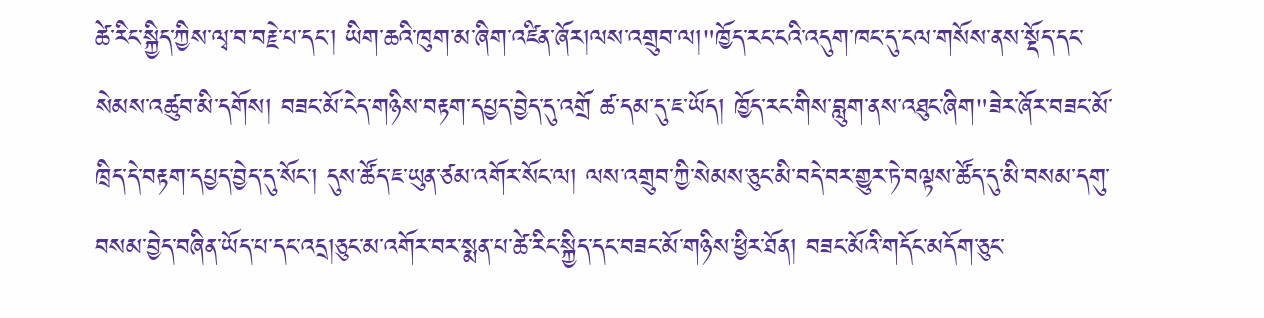ཚེ་རིང་སྐྱིད་ཀྱིས་ལྭ་བ་བརྗེ་པ་དང་། ཡིག་ཆའི་ཁུག་མ་ཞིག་འཛིན་ཞོར།ལས་འགྲུབ་ལ།"ཁྱོད་རང་ངའི་འདུག་ཁང་དུ་ངལ་གསོས་ནས་སྡོད་དང་སེམས་འཚུབ་མི་དགོས། བཟང་མོ་ངེད་གཉིས་བརྟག་དཔྱད་བྱེད་དུ་འགྲོ ཚ་དམ་དུ་ཇ་ཡོད། ཁྱོད་རང་གིས་བླུག་ནས་འཐུང་ཞིག"ཟེར་ཞོར་བཟང་མོ་ཁྲིད་དེ་བརྟག་དཔྱད་བྱེད་དུ་སོང་། དུས་ཚོད་ཇ་ཡུན་ཙམ་འགོར་སོང་ལ། ལས་འགྲུབ་ཀྱི་སེམས་ཅུང་མི་བདེ་བར་གྱུར་ཏེ་བལྟས་ཚོད་དུ་མི་བསམ་དགུ་བསམ་བྱེད་བཞིན་ཡོད་པ་དང་འདྲ།ཅུང་མ་འགོར་བར་སྨན་པ་ཚེ་རིང་སྐྱིད་དང་བཟང་མོ་གཉིས་ཕྱིར་ཐོན། བཟང་མོའི་གདོང་མདོག་ཅུང་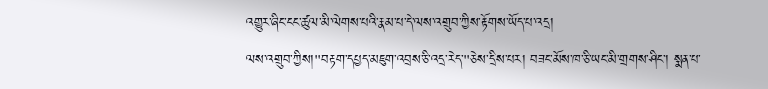འགྱུར་ཞིང་ངང་ཚུལ་མི་ལེགས་པའི་རྣམ་པ་དེ་ལས་འགྲུབ་ཀྱིས་རྟོགས་ཡོད་པ་འདྲ།
ལས་འགྲུབ་ཀྱིས།"བརྟག་དཔྱད་མཇུག་འབྲས་ཅི་འདྲ་རེད་"ཅེས་དྲིས་པར། བཟང་མོས་ཁ་ཅི་ཡང་མི་གྲགས་ཤིང་། སྨན་པ་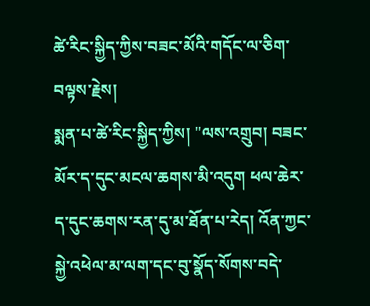ཚེ་རིང་སྐྱིད་ཀྱིས་བཟང་མོའི་གདོང་ལ་ཅིག་བལྟས་རྗེས།
སྨན་པ་ཚེ་རིང་སྐྱིད་ཀྱིས། "ལས་འགྲུབ། བཟང་མོར་ད་དུང་མངལ་ཆགས་མི་འདུག ཕལ་ཆེར་ད་དུང་ཆགས་རན་དུ་མ་ཐོན་པ་རེད། འོན་ཀྱང་སྐྱེ་འཕེལ་མ་ལག་དང་བུ་སྣོད་སོགས་བདེ་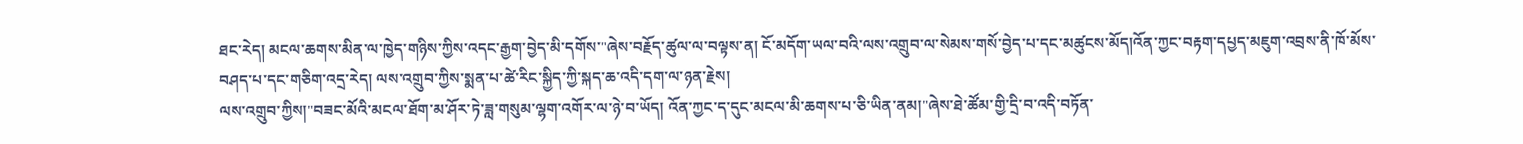ཐང་རེད། མངལ་ཆགས་མིན་ལ་ཁྱེད་གཉིས་ཀྱིས་འདང་རྒྱག་བྱེད་མི་དགོས་"ཞེས་བརྗོད་ཚུལ་ལ་བལྟས་ན། ངོ་མདོག་ཡལ་བའི་ལས་འགྲུབ་ལ་སེམས་གསོ་བྱེད་པ་དང་མཚུངས་མོད།འོན་ཀྱང་བརྟག་དཔྱད་མཇུག་འབྲས་ནི་ཁོ་མོས་བཤད་པ་དང་གཅིག་འདྲ་རེད། ལས་འགྲུབ་ཀྱིས་སྨན་པ་ཚེ་རིང་སྐྱིད་ཀྱི་སྐད་ཆ་འདི་དག་ལ་ཉན་རྗེས།
ལས་འགྲུབ་ཀྱིས།"བཟང་མོའི་མངལ་ཐོག་མ་ཤོར་ཏེ་ཟླ་གསུམ་ལྷག་འགོར་ལ་ཉེ་བ་ཡོད། འོན་ཀྱང་ད་དུང་མངལ་མི་ཆགས་པ་ཅི་ཡིན་ནམ།"ཞེས་ཐེ་ཚོམ་གྱི་དྲི་བ་འདི་བཏོན་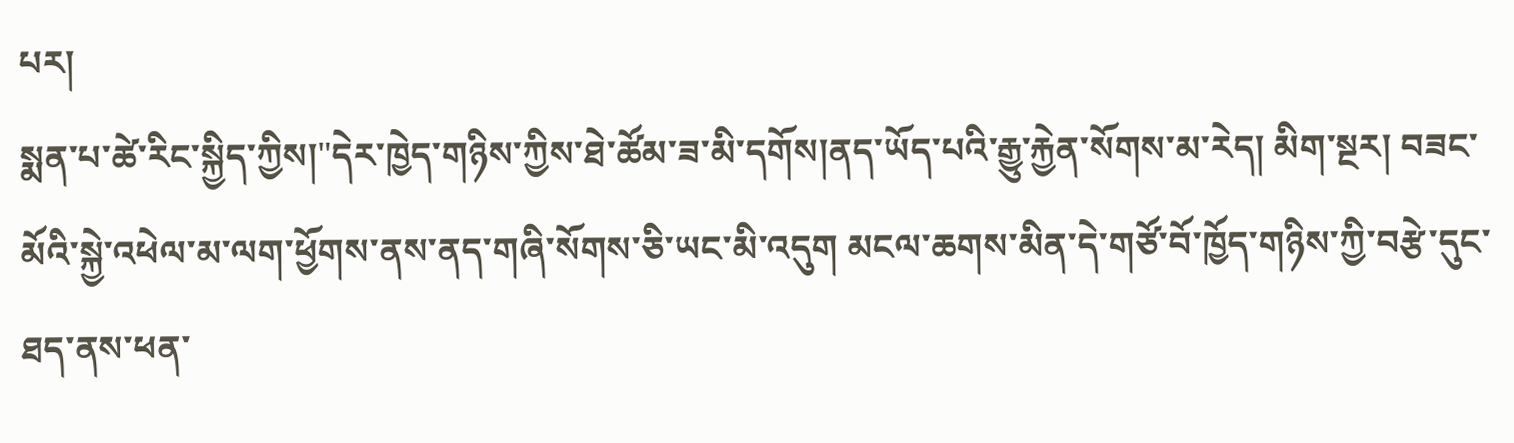པར།
སྨན་པ་ཚེ་རིང་སྐྱིད་ཀྱིས།"དེར་ཁྱེད་གཉིས་ཀྱིས་ཐེ་ཚོམ་ཟ་མི་དགོས།ནད་ཡོད་པའི་རྒྱུ་རྐྱེན་སོགས་མ་རེད། མིག་སྔར། བཟང་མོའི་སྐྱེ་འཕེལ་མ་ལག་ཕྱོགས་ནས་ནད་གཞི་སོགས་ཅི་ཡང་མི་འདུག མངལ་ཆགས་མིན་དེ་གཙོ་བོ་ཁྱོད་གཉིས་ཀྱི་བརྩེ་དུང་ཐད་ནས་ཕན་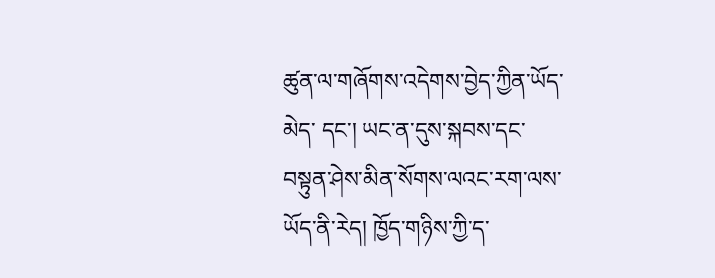ཚུན་ལ་གཞོགས་འདེགས་བྱེད་ཀྱིན་ཡོད་མེད་ དང་། ཡང་ན་དུས་སྐབས་དང་བསྟུན་ཤེས་མིན་སོགས་ལའང་རག་ལས་ཡོད་ནི་རེད། ཁྱོད་གཉིས་ཀྱི་ད་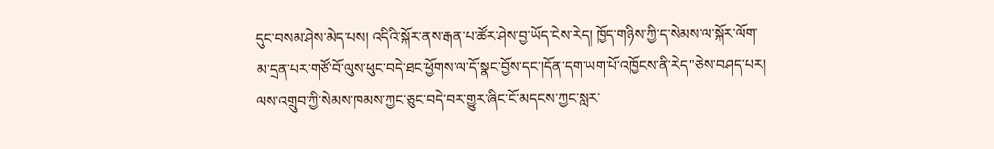དུང་བསམ་ཤེས་མེད་པས། འདིའི་སྐོར་ནས་རྒན་པ་ཚོར་ཤེས་བྱ་ཡོད་ངེས་རེད། ཁྱོད་གཉིས་ཀྱི་ད་སེམས་ལ་སྐོར་ལོག་མ་དྲན་པར་གཙོ་བོ་ལུས་ཕུང་བདེ་ཐང་ཕྱོགས་ལ་དོ་སྣང་བྱོས་དང་།དོན་དག་ཡག་པོ་འཁྱོངས་ནི་རེད"ཅེས་བཤད་པར། ལས་འགྲུབ་ཀྱི་སེམས་ཁམས་ཀྱང་ཅུང་བདེ་བར་གྱུར་ཞིང་ངོ་མདངས་ཀྱང་སླར་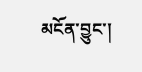མངོན་བྱུང་།